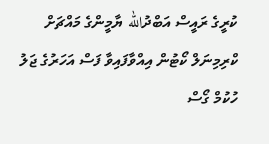ކުރީގެ ރައީސް އަބްދުالله ޔާމީންގެ މައްޗަށް ކްރިމިނަލް ކޯޓުން އިއްވާފައިވާ ފަސް އަހަރުގެ ޖަލު ހުކުމް ގޯސް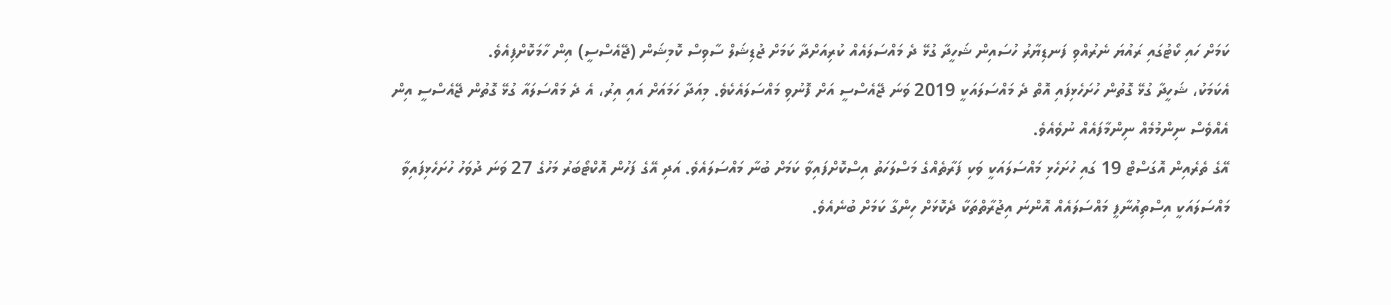ކަމަށް ހައި ކޯޓުގައި ރައުޔަ ނެރުއްވި ފަނޑިޔާރު ހުސައިން ޝަހީދާ ގުޅޭ ދެ މައްސަލައެއް ކުރިއަށްދާ ކަމަށް ޖުޑިޝަލް ސާވިސް ކޮމިޝަން (ޖޭއެސްސީ) އިން ހާމަކޮށްފިއެވެ.
އެކަމަކު، ޝަހީދާ ގުޅޭ ގޮތުން ހުށަހެޅިފައި އޮތް ދެ މައްސަލައަކީ 2019 ވަނަ ޖޭއެސްސީ އަށް ފޮނުވި މައްސަލައެކެވެ. މިއަދާ ހަމައަށް އައި އިރު، އެ ދެ މައްސަލައާ ގުޅޭ ގޮތުން ޖޭއެސްސީ އިން އެއްވެސް ނިންމުމެއް ނިންމާފައެއް ނުވެއެވެ.
އޭގެ ތެރެއިން އޮގަސްޓް 19 ގައި ހުށަހެޅި މައްސަލައަކީ ވަކި ފަރާތެއްގެ މަސްލަހަތު އިސްކޮށްފައިވާ ކަމަށް ބުނާ މައްސަލައެވެ. އަދި އޭގެ ފަހުން އޮކްޓޯބަރު މަހުގެ 27 ވަނަ ދުވަހު ހުށަހެޅިފައިވާ މައްސަލައަކީ އިސްތިއުނާފީ މައްސަލައެއް އޮންނަ އިޖުރާތްތަކާ ދެކޮޅަށް ހިންގާ ކަމަށް ބުނެއެވެ.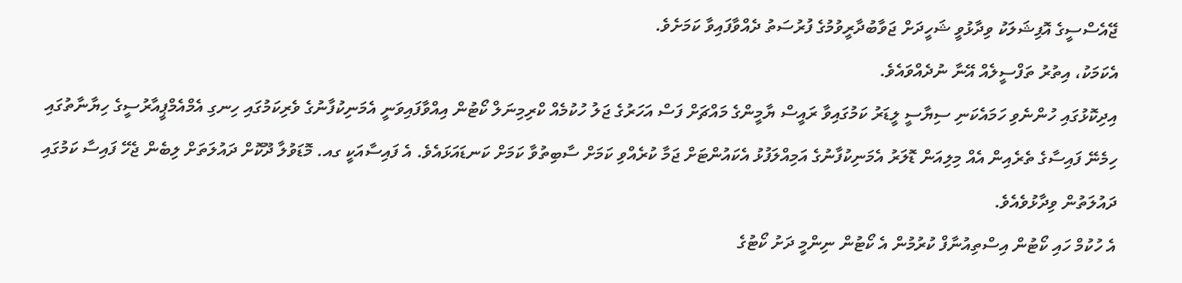ޖޭއެސްސީގެ އޮފިޝަލަކު ވިދާޅުވީ ޝަހީދަށް ޖަވާބުދާރީވުމުގެ ފުރުސަތު ދެއްވާފައިވާ ކަމަށެވެ.
އެކަމަކު، އިތުރު ތަފްސީލެއް އޭނާ ނުދެއްވައެވެ.
އިދިކޮޅުގައި ހުންނެވި ހަމައެކަނި ސިޔާސީ ލީޑަރު ކަމުގައިވާ ރައީސް ޔާމީންގެ މައްޗަށް ފަސް އަހަރުގެ ޖަލު ހުކުމެއް ކްރިމިނަލް ކޯޓުން އިއްވާފައިވަނީ އެމަނިކުފާނުގެ ވެރިކަމުގައި ހިނގި އެމްއެމްޕީއާރުސީގެ ހިޔާނާތުގައި ހިމެނޭ ފައިސާގެ ތެރެއިން އެއް މިލިއަން ޑޮލަރު އެމަނިކުފާނުގެ އަމިއްލަފުޅު އެކައުންޓަށް ޖަމާ ކުރެއްވި ކަމަށް ސާބިތުވާ ކަމަށް ކަނޑައަޅައެވެ. އެ ފައިސާއަކީ ގއ. މޮޑަވުލާ ދޫކޮށް ދައުލަތަށް ލިބެން ޖެހޭ ފައިސާ ކަމުގައި ދައުލަތުން ވިދާޅުވެއެވެ.
އެ ހުކުމް ހައި ކޯޓުން އިސްތިއުނާފް ކުރުމުން އެ ކޯޓުން ނިންމީ ދަށު ކޯޓުގެ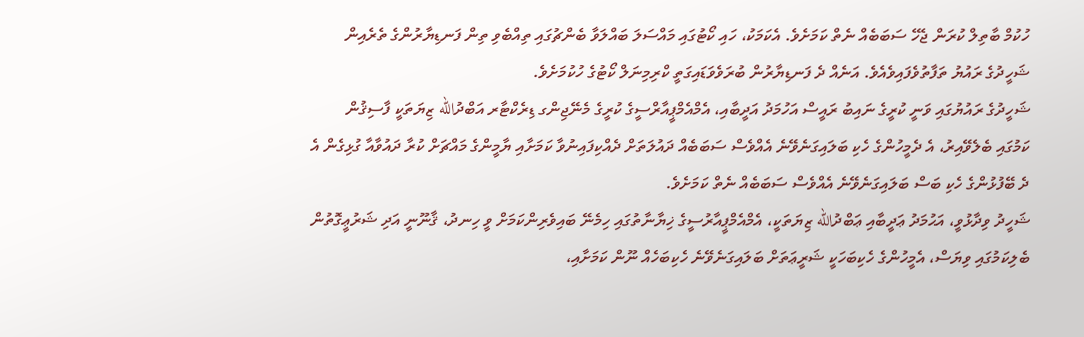ހުކުމް ބާތިލް ކުރަން ޖެހޭ ސަބަބެއް ނެތް ކަމަށެވެ. އެކަމަކު، ހައި ކޯޓުގައި މައްސަލަ ބައްލަވާ ބެންޗުގައި ތިއްބެވި ތިން ފަނޑިޔާރުންގެ ތެރެއިން ޝަހީދުގެ ރައުޔު ތަފާތުވެފައިވެއެވެ. އަނެއް ދެ ފަނޑިޔާރުން ބުރަވެވަޑައިގަތީ ކްރިމިނަލް ކޯޓުގެ ހުކުމަށެވެ.
ޝަހީދުގެ ރައުޔުގައި ވަނީ ކުރީގެ ނައިބު ރައީސް އަހުމަދު އަދީބާއި، އެމްއެމްޕީއާރްސީގެ ކުރީގެ މެނޭޖިންގ ޑިރެކްޓާރ އަބްދުالله ޒިޔަތަކީ ފާސިޤުން ކަމުގައި ބެލެވޭއިރު، އެ ދެމީހުންގެ ހެކި ބަލައިގަނެވޭނެ އެއްވެސް ސަބަބެއް ދައުލަތަށް ދެއްކިފައިނުވާ ކަމަށާއި ޔާމީންގެ މައްޗަށް ކުރާ ދައުވާއާ ގުޅިގެން އެ ދެ ބޭފުޅުންގެ ހެކި ބަސް ބަލައިގަނެވޭނެ އެއްވެސް ސަބަބެއް ނެތް ކަމަށެވެ.
ޝަހީދު ވިދާޅުވީ، އަޙުމަދު ޢަދީބާއި ޢަބްދުالله ޒިޔަތަކީ، އެމްއެމްޕީއާރުސީގެ ޚިޔާނާތުގައި ހިމެނޭ ބައިވެރިންކަމަށް ވީ ހިނދު، ޤާނޫނީ އަދި ޝަރުޢީގޮތުން ބެލިކަމުގައި ވިޔަސް، އެމީހުންގެ ހެކިބަހަކީ ޝަރީޢަތަށް ބަލައިގަނެވޭނެ ހެކިބަހެއް ނޫން ކަމަށާއި،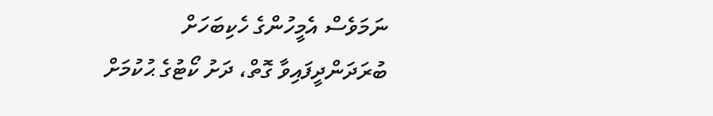ނަމަވެސް އެމީހުންގެ ހެކިބަހަށް ބުރަދަންދީފައިވާ ގޮތް، ދަށު ކޯޓުގެ ޙުކުމަށް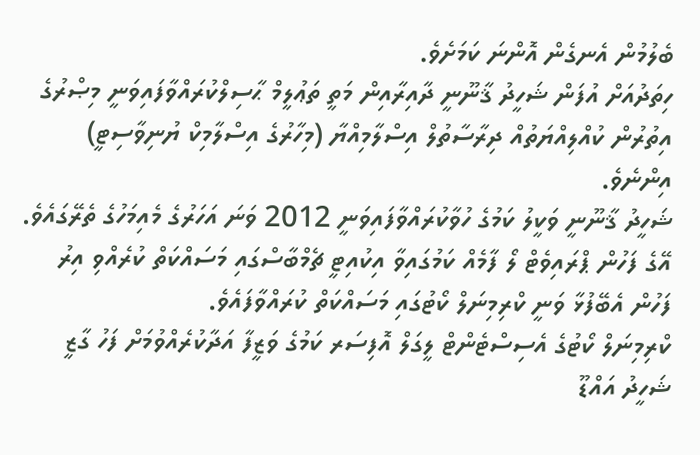ބެލުމުން އެނގެން އޮންނަ ކަމަށެވެ.
ހިތަދުއަށް އުފަން ޝަހީދު ޤާނޫނީ ދާއިރާއިން މަތީ ތަޢުލީމް ޙާސިލްކުރައްވާފައިވަނީ މިޞްރުގެ އިތުރުން ކުއްލިއްޔަތުއް ދިރާސާތުލް އިސްލާމިއްޔާ (މިހާރުގެ އިސްލާމިކް ޔުނިވާސިޓީ) އިންނެވެ.
ޝަހީދު ޤާނޫނީ ވަކީލު ކަމުގެ ހުވާކުރައްވާފައިވަނީ 2012 ވަނަ އަހަރުގެ މެއިމަހުގެ ތެރޭގައެވެ. އޭގެ ފަހުން ޕްރައިވެޓް ލޯ ފާމެއް ކަމުގައިވާ އިކުއިޓީ ޗެމްބާސްގައި މަސައްކަތް ކުރެއްވި އިރު ފަހުން އެބޭފުޅާ ވަނީ ކްރިމިނަލް ކޯޓުގައި މަސައްކަތް ކުރައްވާފައެވެ.
ކްރިމިނަލް ކޯޓުގެ އެސިސްޓެންޓް ލީގަލް އޮފިސަރ ކަމުގެ ވަޒީފާ އަދާކުރެއްވުމަށް ފަހު ގާޒީ ޝަހީދު އައްޑޫ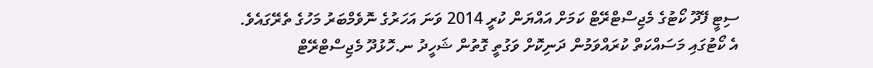ސިޓީ ފޭދޫ ކޯޓުގެ މެޖިސްޓްރޭޓް ކަމަށް އައްޔަން ކުރީ 2014 ވަނަ އަހަރުގެ ނޮވެމްބަރު މަހުގެ ތެރޭގައެވެ.
އެ ކޯޓުގައި މަސައްކަތް ކުރައްވަމުން ދަނިކޮށް ވަގުތީ ގޮތުން ޝަހީދު ނ.ހޮޅުދޫ މެޖިސްޓްރޭޓް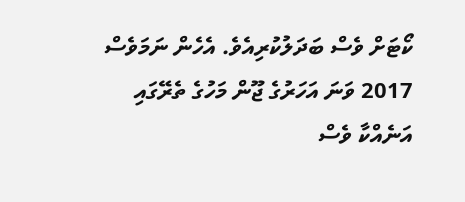ކޯޓަށް ވެސް ބަދަލުކުރިއެވެ. އެހެން ނަމަވެސް 2017 ވަނަ އަހަރުގެ ޖޫން މަހުގެ ތެރޭގައި އަނެއްކާ ވެސް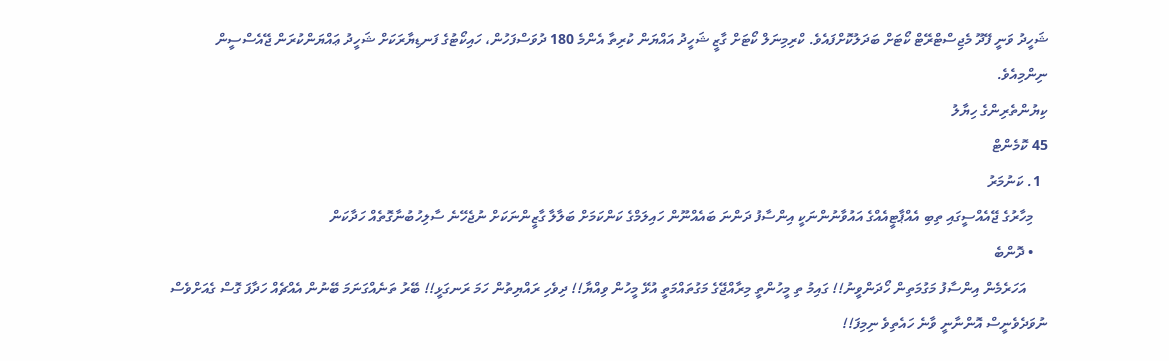ޝަހީދު ވަނީ ފޭދޫ މެޖިސްޓްރޭޓް ކޯޓަށް ބަދަލުކޮށްފައެވެ. ކްރިމިނަލް ކޯޓަށް ގާޒީ ޝަހީދު އައްޔަން ކުރިތާ އެންމެ 180 ދުވަސްފަހުން، ހައިކޯޓުގެ ފަނޑިޔާރަކަށް ޝަހީދު ޢައްޔަންކުރަން ޖޭއެސްސީން ނިންމިއެވެ.
ކިޔުންތެރިންގެ ހިޔާލު
45 ކޮމެންޓް
  1. ކަނުމަރު
    މިހާރުގެ ޖޭއެއްސީގައި ތިބި އެއްޕާޓީއެއްގެ އައުވާނުންނަކީ އިންސާފު ދަންނަ ބައެއްނޫން ހައިލަމްގެ ކަންކަމަށް ބަލާލާ ގާޒީންނަކަށް ނުޖެހޭނެ ސާލިހުބުނާގޮތެއް ހަދާކަން
    • ދޮންބެ
      އަހަރެމެން އިންސާފު މަގުމަތިން ހޯދަންވީނު!! ގައިމު ތި މީހުންތީ މިރާއްޖޭގެ މަގުތައްމަތީ އުޅޭ މީހުން ވިއްޔާ!! ދިވެހި ރައްޔިތުން ހަމަ ރަނގަޅީ!! ބޭރު ތަނެއްގަނަމަ ބޭނުން އެއްޗެއް ހަދާފަ ގޮސް ގެއަށްވެސް ނުވަދެވެނީސް އޮންނާނީ ވާނެ ހައެތިވެ ނިމިފަ!!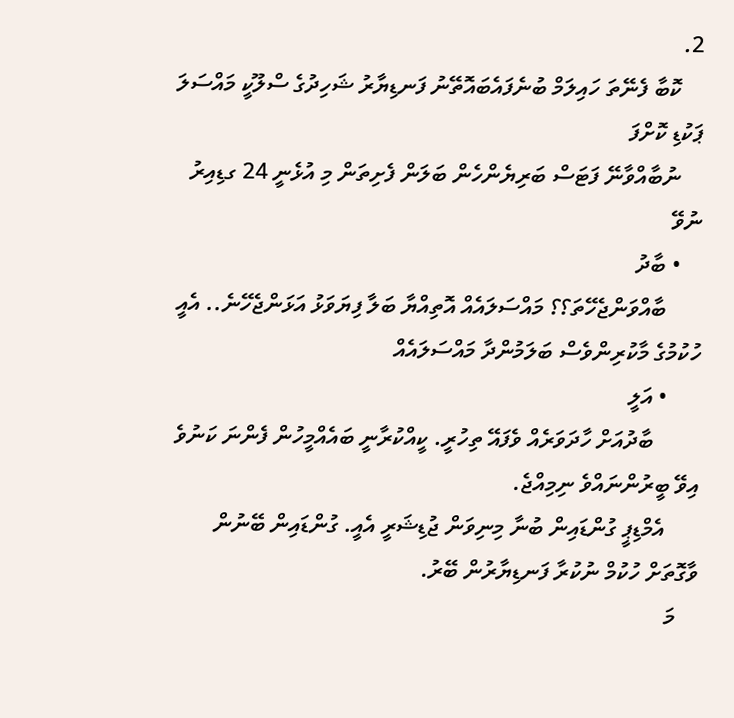2.
    ކޮބާ ފެނޭތަ ހައިލަމް ބުނެފައެބައޮތޭނު ފަނޑިޔާރު ޝަހިދުގެ ސްލޫކީ މައްސަލަ ޕަކުޑި ކޮށްފަ
    ނުބާއްވާނޭ ފަޓަސް ބަރިޔެންހެން ބަލަން ފެށިތަން މި އުޅެނީ 24 ގޑިއިރު ނުވޭ
    • ބާދު
      ބާއްވަންޖެހޭތަ؟؟ މައްސަލައެއް އޮތިއްޔާ ބަލާ ފިޔަވަޅު އަޅަންޖެހޭނެ.. އެއީ ހުކުމުގެ މާކުރިންވެސް ބަލަމުންދާ މައްސަލައެއް
      • އަލީ
        ބާދުއަށް ހާދަވަރެއް ވެފައޭ ތިހުރީ. ކީއްކުރާނީ ބައެއްމީހުން ފެންނަ ކަނުވެ އިވޭ ބީރުންނައްވެ ނިމިއްޖެ.
      އެމްޑިޕީ ގުންޑައިން ބުނާ މިނިވަން ޖުޑިޝަރީ އެއީ. ގުންޑައިން ބޭނުން ވާގޮތަށް ހުކުމް ނުކުރާ ފަނޑިޔާރުން ބޭރު.
    މަ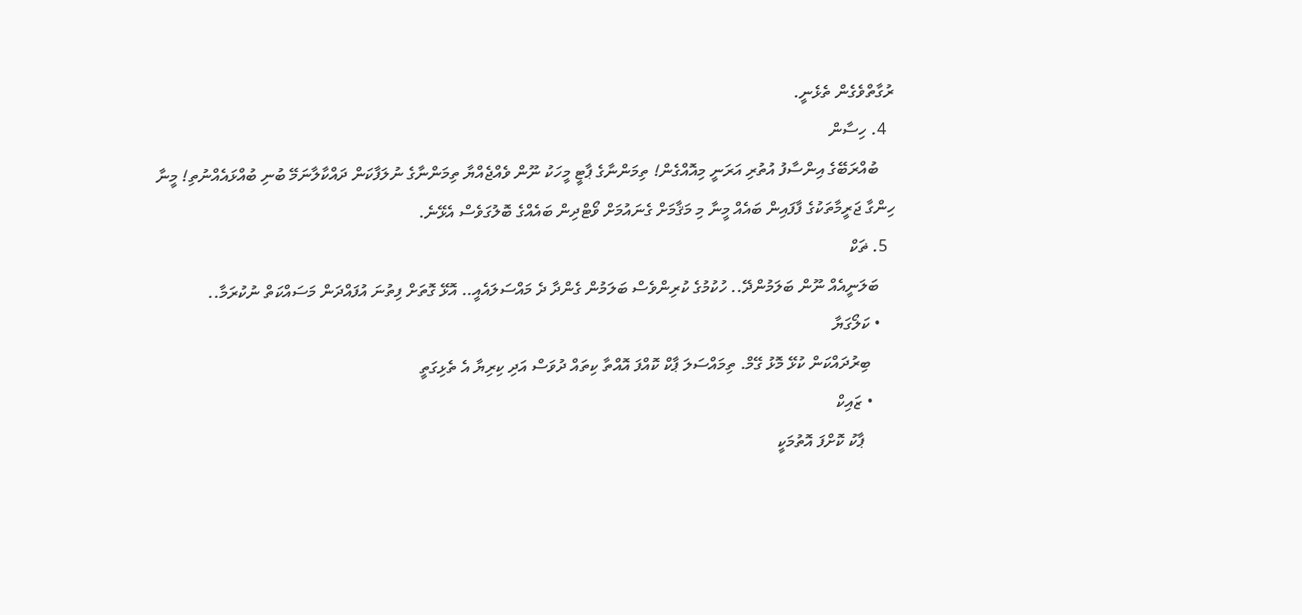ރުގާތްވެގެން ތެޅެނީ.
  4. ހިސާން
    ބުއްރަބޭގެ އިންސާފު އުތުރި އަރަނީ މިއޮއްގެން! ތިމަންނާގެ ޕާޓީ މީހަކު ނޫން ވެއްޖެއްޔާ ތިމަންނާގެ ނުލަފާކަން ދައްކާލާނަމޭ ބުނި ބުއްޅައެއްނުތި! މީނާ ހިންގާ ޖަރީމާތަކުގެ ފާފައިން ބައެއް މީނާ މި މަޤާމަށް ގެނައުމަށް ވޯޓްދިން ބައެއްގެ ބޮލުގަވެސް އެޅޭނެ.
  5. ޡަކް
    ބަލަނީއެއް ނޫން ބަލަމުންދޭ.. ހުކުމުގެ ކުރިންވެސް ބަލަމުން ގެންދާ ދެ މައްސަލައެއީ.. އޮޅޭ ގޮތަށް ފިތުނަ އުފައްދަން މަސައްކަތް ނުކުރަމާ..
    • ކަލޯގަޔާ
      ބިރުދައްކަން ކުޅޭ މޮޅު ގޭމް. ތިމައްސަލަ ޕާކް ކޮއްފަ އޮއްތާ ކިތައް ދުވަސް އަދި ކިރިޔާ އެ ތެޅިގަތީ
      • ޒައިކް
        ޕާކު ކޮށްފަ އޮތުމަކީ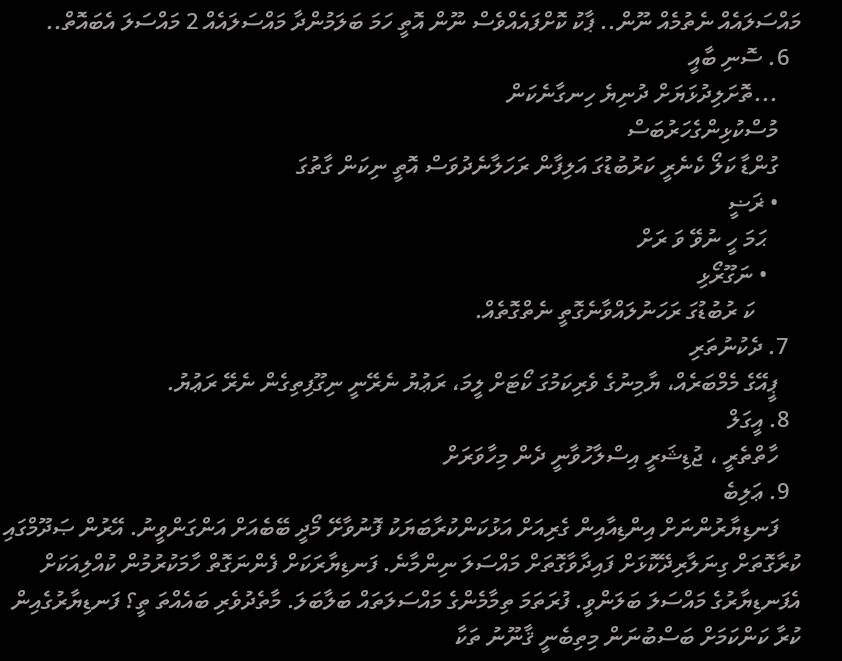މައްސަލައެއް ނެތުމެއް ނޫން.. ޕާކު ކޮށްފައެއްވެސް ނޫން އޮތީ ހަމަ ބަލަމުންދާ މައްސަލައެއް 2 މައްސަލަ އެބައޮތް..
  6. ސޮނި ބާއީ
    ...ތޮށަލިދުޅަޔަށް ދުނިޔެ ހިނގާނެކަން
    މުސްކުޅިންގެހަރުބަސް
    ގުންޑާ ކަލޯ ކެނެރީ ކަރުބުޑުގަ އަލިފާން ރަހަލާނެދުވަސް އޮތީ ނިކަން ގާތުގަ
    • ޜަޟީ
      ޙަމަ ހީ ނުވޭ ވަ ރަށް
      • ނަގޫރޯޅި
        ކަ ރުބުޑުގަ ރަހަނުލައްވާނެގޮތީ ނެތްގޮތެއް.
  7. ދެކުނުތަރި
    ޕީއޭގެ މެމްބަރެއް، ޔާމިނުގެ ވެރިކަމުގަ ކޯޓަށް ލީމަ، ރަޢުޔު ނެރޭނީ ނިގޫފިތިގެން ނެރޭ ރަޢުޔު.
  8. އީގަލް
    ހާތްތެރީ ، ޖުޑިޝަރީ އިސްލާހުވާނީ ދެން މިހާވަރަށް
  9. ޢަލިބެ
    ފަނޑިޔާރުންނަށް އިންޑިއާއިން ގެރިއަށް އަޅުކަންކުރާބަޔަކު ފޮނުވާށޭ މޯދީ ބޭބެއަށް އަންގަންވީނު. އޭރުން ޞަދޫމްގައި ކުރާގޮތަށް ގިނަލާރިދޭކޮޅަށް ފައިދާވާގޮތަށް މައްސަލަ ނިންމާނެ. ފަނޑިޔާރަކަށް ފެންނަގޮތް ހާމަކުރުމުން ކުއްލިއަކަށް އެފަނޑިޔާރުގެ މައްސަލަ ބަލަންވީ. ފުރަތަމަ ތިމާމެންގެ މައްސަލަތައް ބަލާބަލަ. މާތެދުވެރި ބައެއްތަ ތީ؟ ފަނޑިޔާރުގެއިން ކުރާ ކަންކަމަށް ބަސްބުނަން މިތިބެނީ ޤާނޫނު ތަކާ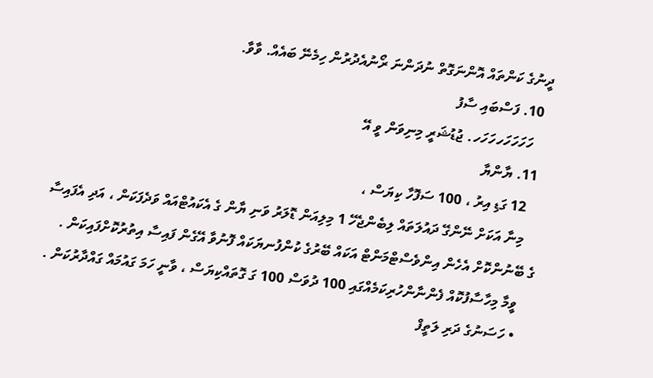ދީނުގެ ކަންތައް އޮންނަގޮތް ނުދަންނަ ރޯނުއެދުރުން ހިމެނޭ ބައެއް. ވާވާ.
  10. ފަސްބައި ސާފު
    ހަހަހަހަހހަހަހ. ޖުޑުޝަރީ މިނިވަން ވީ އޭ
  11. ޔާންޔާ
    12 ގަޑި އިރު ، 100 ސަފޮހާ ކިޔަސް ،
    މިނާ އަކަށް ނޭންގޭ ދައުލަތައް ލިބެންޖެހޭ 1 މިލިއަން ޑޮލަރު ވަނި ޔާން ގެ އެކައުޓްއައް ވަދެފަކަން ، އަދި އެފައިސާ ގެ ބޭނުންކޮށް އެހެން އިންވެސްޓްމަންޓް އަކައް ބޭރުގެ ކުންފުނޔަކައް ފޮނުވާ އޭގެން ފައިސާ އިތުރުކޮށްފައިކަން .
    ވީމާ މިހާސާފުކޮއް ފެންނާންހުރިކަމެއްގައި 100 ދުވަސް 100 ގަ ގޮތައްކިޔަސް ، ވާނީ ހަމަ ގައުމައް ގައްދާރުކަން .
    • ހަސަނުގެ ދަރި ލަތީފް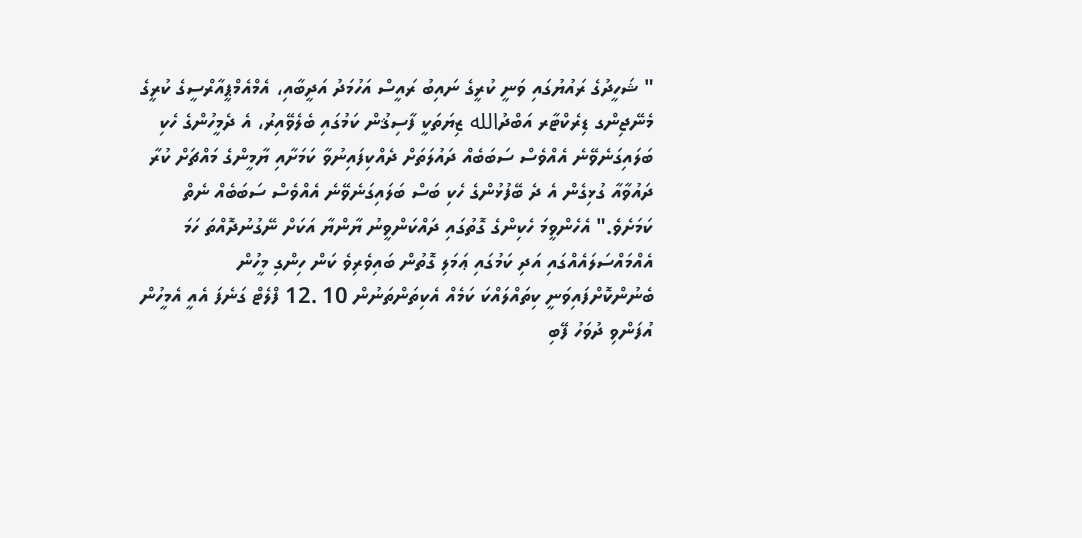" ޝަހީދުގެ ރައުޔުގައި ވަނީ ކުރީގެ ނައިބު ރައީސް އަހުމަދު އަދީބާއި، އެމްއެމްޕީއާރްސީގެ ކުރީގެ މެނޭޖިންގ ޑިރެކްޓާރ އަބްދުالله ޒިޔަތަކީ ފާސިޤުން ކަމުގައި ބެލެވޭއިރު، އެ ދެމީހުންގެ ހެކި ބަލައިގަނެވޭނެ އެއްވެސް ސަބަބެއް ދައުލަތަށް ދެއްކިފައިނުވާ ކަމަށާއި ޔާމީންގެ މައްޗަށް ކުރާ ދައުވާއާ ގުޅިގެން އެ ދެ ބޭފުޅުންގެ ހެކި ބަސް ބަލައިގަނެވޭނެ އެއްވެސް ސަބަބެއް ނެތް ކަމަށެވެ." އެހެންވީމަ ހެކިންގެ ގޮތުގައި ދައްކަންވީނު ޔާންޔާ އަކަށް ނޭގުނުދޮއްތަ ހަމަ އެއްމައްސަލައެއްގައި އަދި ކަމުގައި ޢަމަލި ގޮތުން ބައިވެރިވެ ކަން ހިންގި މީހުން ބެނުންކޮށްފައިވަނީ ކިތައްލައްކަ ކަމެއް އެކިތަންތަނުން 10 .12 ފްލެޓް ގަނެފަ އެއީ އެމީހުން އުފަންވި ދުވަހު ފޭބި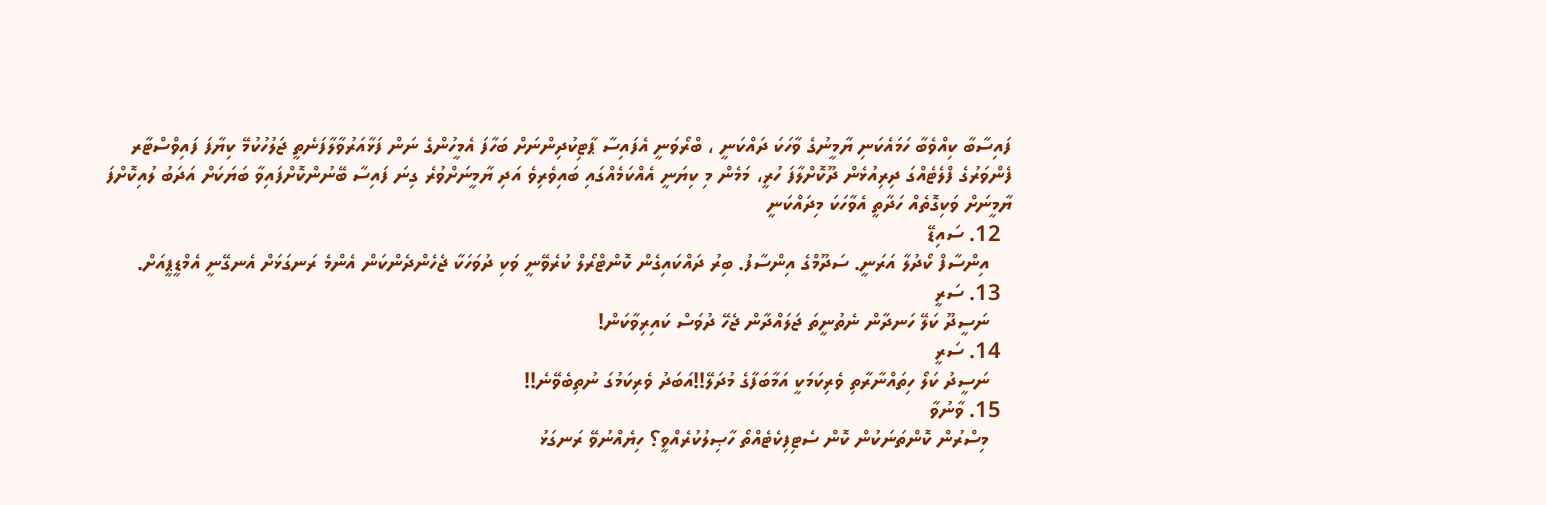ފައިސާބާ ކިއްވެބާ ހަމައެކަނި ޔާމީނުގެ ވާހަކަ ދައްކަނީ ، ބްރޯވަނީ އެފައިސާ ޕާޓިކުދިންނަށް ބަހާފަ އެމީހުންގެ ނަން ފަޅާއަރުވާލާފަނެތީ ޖަލުހުކުމޭ ކިޔާފަ ފައިވްސްޓާރ ފެންވަރުގެ ފްލެޓެއްގަ ދިރިއުޅެން ދޫކޮށްލާފަ ހުރީ، މަމެން މި ކިޔަނީ އެއްކަމެއްގައި ބައިވެރިވެ އަދި ޔާމީނަށްވުރެ ގިނަ ފައިސާ ބޭނުންކޮށްފައިވާ ބަޔަކަށް އަދަބު ލުއިކޮށްފަ ޔާމީނަށް ވަކިގޮތެއް ހަދާތީ އެވާހަކަ މިދައްކަނީ
  12. ސައިޑޭ
    އިންސާފް ކޯދުލާ އަރަނީ. ސަދޫމްގެ އިންސާފު. ބިރު ދައްކައިގެން ކޮންޓްރޯލް ކުރެވޭނީ ވަކި ދުވަހަކާ ޖެހެންދެންކަން އެންމެ ރަނގަޅަށް އެނގޭނީ އެމްޑީޕީއަށް.
  13. ސަރީ
    ނަސީދޫ ކަލޭ ހަނދާން ނެތުނީތަ ޖަލައްދާން ޖެހޭ ދުވަސް ކައިރިވާކަން!
  14. ސަރީ
    ނަސީދު ކަލޯ ހިތައްނާރާތި ވެރިކަމަކީ އަމާބަފާގެ މުދަލޭ!!އަބަދު ވެރިކަމުގަ ނުތިބެވޭނެ!!
  15. ވާނުވާ
    މިސްރުން ކޮންތަނަކުން ކޮން ސެޓިފިކެޓެއްތޯ ހާޞިލުކުރެއްވީ؟ ހިޔެއްނުވޭ ރަނގަޅު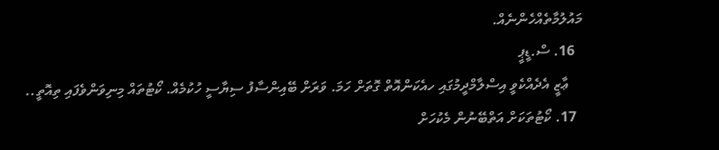މައުލުމާތެއްހެންނެއް.
  16. ސް.ޑީޕީ
    ޢާޒީ އެދެއްކެވީ އިސްލާމްދީމުގައި ހއެކަންއޮތް ގޮތަށް ހަމަ. ވަރަށް ބޭއިންސާފު ސިޔާސީ ހުކުމެއް. ކޯޓުތައް މިނިވަންވެފައި ތިއޮތީ..
  17. ކޯޓުތަކަށް އަތްބޭނުން މެކުހަށް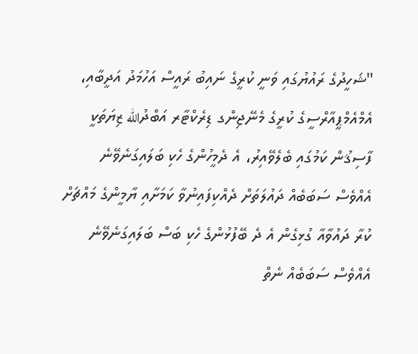"ޝަހީދުގެ ރައުޔުގައި ވަނީ ކުރީގެ ނައިބު ރައީސް އަހުމަދު އަދީބާއި، އެމްއެމްޕީއާރްސީގެ ކުރީގެ މެނޭޖިންގ ޑިރެކްޓާރ އަބްދުالله ޒިޔަތަކީ ފާސިޤުން ކަމުގައި ބެލެވޭއިރު، އެ ދެމީހުންގެ ހެކި ބަލައިގަނެވޭނެ އެއްވެސް ސަބަބެއް ދައުލަތަށް ދެއްކިފައިނުވާ ކަމަށާއި ޔާމީންގެ މައްޗަށް ކުރާ ދައުވާއާ ގުޅިގެން އެ ދެ ބޭފުޅުންގެ ހެކި ބަސް ބަލައިގަނެވޭނެ އެއްވެސް ސަބަބެއް ނެތް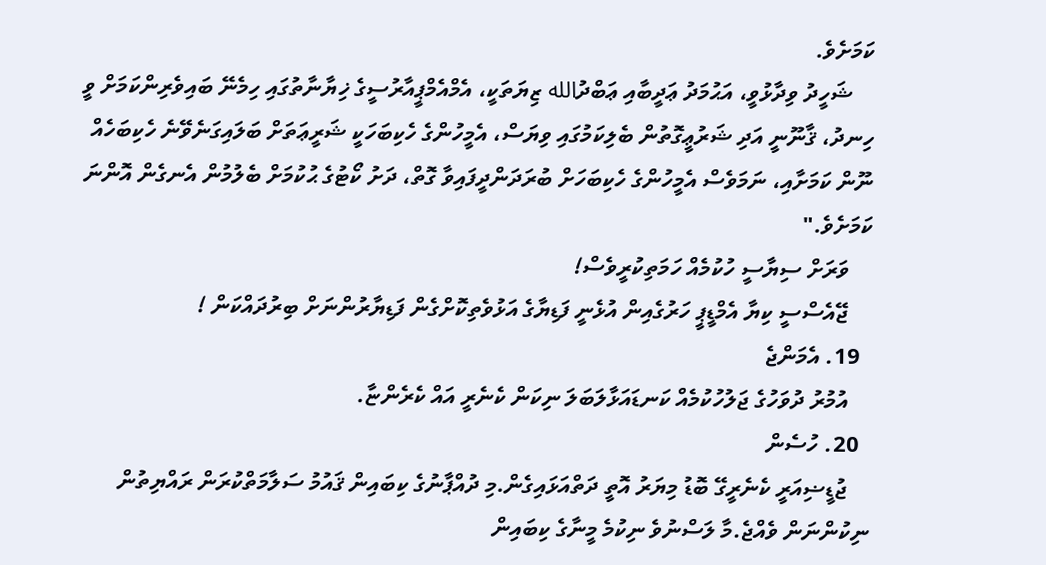ކަމަށެވެ.
    ޝަހީދު ވިދާޅުވީ، އަޙުމަދު ޢަދީބާއި ޢަބްދުالله ޒިޔަތަކީ، އެމްއެމްޕީއާރުސީގެ ޚިޔާނާތުގައި ހިމެނޭ ބައިވެރިންކަމަށް ވީ ހިނދު، ޤާނޫނީ އަދި ޝަރުޢީގޮތުން ބެލިކަމުގައި ވިޔަސް، އެމީހުންގެ ހެކިބަހަކީ ޝަރީޢަތަށް ބަލައިގަނެވޭނެ ހެކިބަހެއް ނޫން ކަމަށާއި، ނަމަވެސް އެމީހުންގެ ހެކިބަހަށް ބުރަދަންދީފައިވާ ގޮތް، ދަށު ކޯޓުގެ ޙުކުމަށް ބެލުމުން އެނގެން އޮންނަ ކަމަށެވެ."
    ވަރަށް ސިޔާސީ ހުކުމެއް ހަމަތިކުރީވެސް!
    ޖޭއެސްސީ ކިޔާ އެމްޑީޕީ ހަރުގެއިން އުޅެނީ ފަޑިޔާގެ އަޅުވެތިކޮށްގެން ފަޑިޔާރުންނަށް ބިރުދައްކަން !
  19. އެމަންޖެ
    އުމުރު ދުވަހުގެ ޖަލުހުކުމެއް ކަނޑައަޅާލަބަލަ ނިކަން ކެނެރީ އައް ކެރެންޏާ.
  20. ހުސެން
    ޖުޑީޟިއަރީ ކެނެރީގޭ ބޮޑު މިޔަރު އޮތީ ދަތްއަޅައިގެން.މި ދުއްޕާނުގެ ކިބައިން ޤައުމު ސަލާމަތްކުރަން ރައްޔިތުން ނިކުންނަން ވެއްޖެ.މާ ލަސްނުވެ ނިކުމެ މީނާގެ ކިބައިން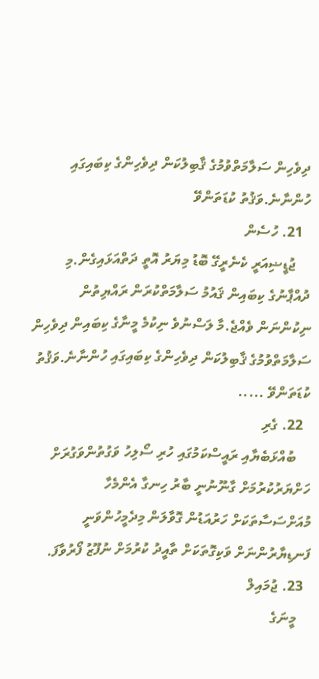ދިވެހިން ސަލާމަތްވުމުގެ ޤާބިލުކަން ދިވެހިންގެ ކިބައިގައި ހުންނާނެ.ވަޤުތު ކުޑަތަންވޭ
  21. ހުސެން
    ޖުޑީޟިއަރީ ކެނެރީގޭ ބޮޑު މިޔަރު އޮތީ ދަތްއަޅައިގެން.މި ދުއްޕާނުގެ ކިބައިން ޤައުމު ސަލާމަތްކުރަން ރައްޔިތުން ނިކުންނަން ވެއްޖެ.މާ ލަސްނުވެ ނިކުމެ މީނާގެ ކިބައިން ދިވެހިން ސަލާމަތްވުމުގެ ޤާބިލުކަން ދިވެހިންގެ ކިބައިގައި ހުންނާނެ.ވަޤުތު ކުޑަތަންވޭ .....
  22. ގެރި
    ބުއްޅަބެޔާއި ރައީސްކަމުގައި ހުރި ސޯލިހު ވަގުތުންވަގުރަށް ހަށްޔަރުކުރުމަށް ގާނޫނުނީ ބާރު ހިނގާ އެންމެހާ މުއަށްސަސާތަކަށް ހަރުއަޑުން ގޮވާލަން މިދެމީހުންވަނީ ފަނޑިޔާރުންނަށް ވަކިގޮތަކަށް ތާއީދު ކުރުމަށް ނުފޫޒު ފޯރުވާފަ.
  23. ޖުމައިލް
    މީނަގެ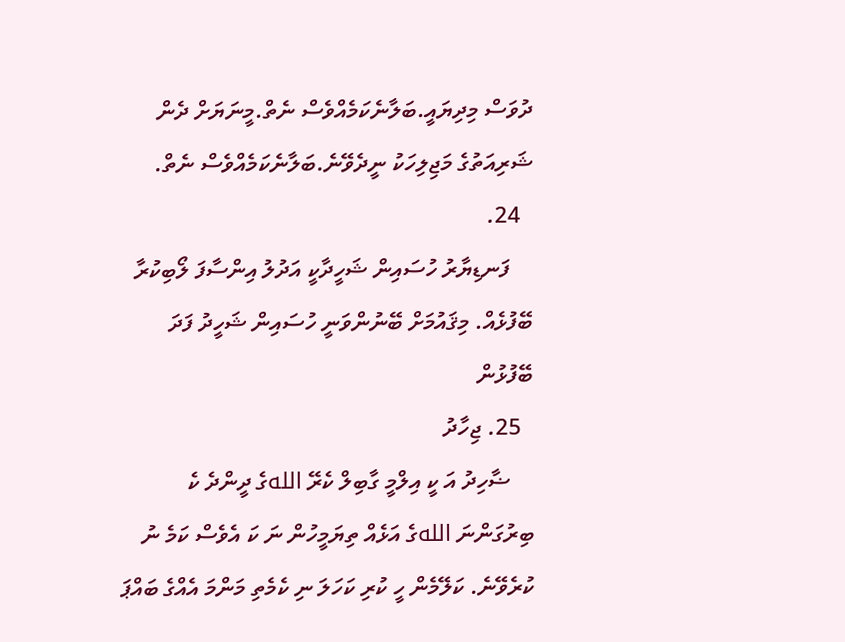ދުވަސް މިދިޔައީ.ބަލާނެކަމެއްވެސް ނެތް.މީނަޔަށް ދެން ޝަރިއަތުގެ މަޖިލިހަކު ނީދެވޭނެ.ބަލާނެކަމެއްވެސް ނެތް.
  24.
    ފަނޑިޔާރު ހުސައިން ޝަހީދާކީ އަދުލު އިންސާފަ ލޯބިކުރާ ބޭފުޅެއް. މިޤައުމަށް ބޭނުންވަނީ ހުސައިން ޝަހީދު ފަދަ ބޭފުޅުން
  25. ޖިހާދު
    ޟާހިދު އަ ކީ އިލްމީ ގާބިލް ކެރޭ اللهގެ ދީންދެ ކެ ބިރުގަންނަ اللهގެ އަޅެއް ތިޔަމީހުން ނަ ކަ އެވެސް ކަމެ ނު ކުރެވޭނެ. ކަލޭމެން ހީ ކުރި ކަހަލަ ނި ކެމެތި މަންމަ އެއްގެ ބައްޕަ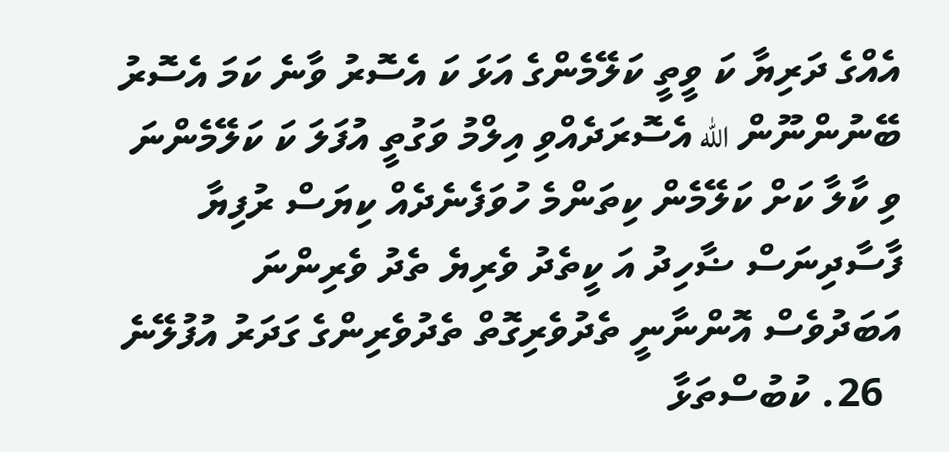އެއްގެ ދަރިޔާ ކަ ވީތީ ކަލޭމެންގެ އަޅަ ކަ އެސޮރު ވާނެ ކަމަ އެސޮރު ބޭނުންނޫން الله އެސޮރަދެއްވި އިލްމު ވަގުތީ އުފަލަ ކަ ކަލޭމެންނަ ވި ކާލާ ކަށް ކަލޭމެން ކިތަންމެ ހުވަފެނެދެއް ކިޔަސް ރުފިޔާ ފާސާދިނަސް ޟާހިދު އަ ކީތެދު ވެރިޔެ ތެދު ވެރިންނަ އަބަދުވެސް އޮންނާނީ ތެދުވެރިގޮތް ތެދުވެރިންގެ ގަދަރު އުފުލޭނެ
  26. ކުބުސްތަޅާ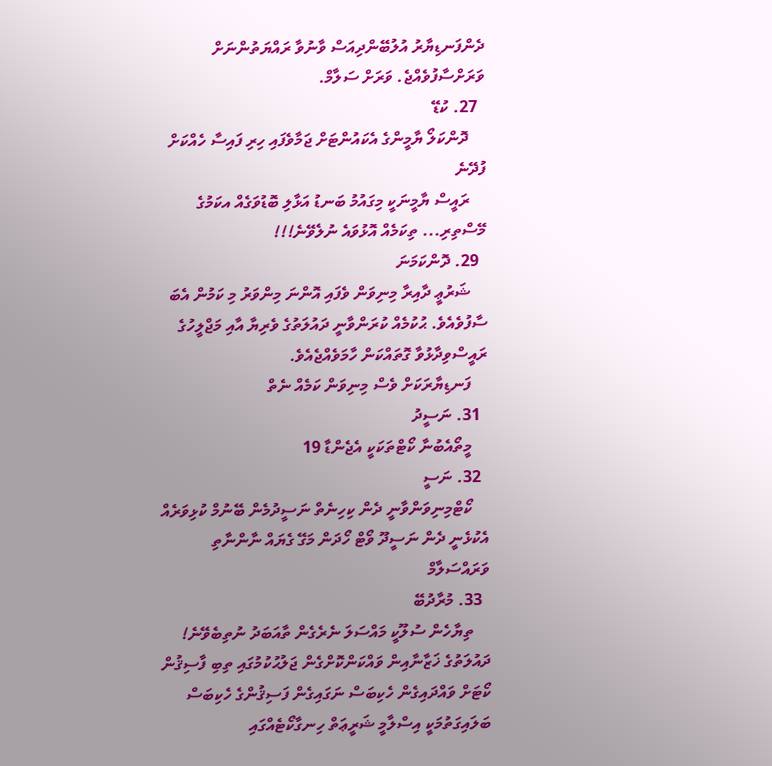ދެންފަނޑިޔާރު އުލުބޭންދިއަސް ވާނުވާ ރައްޔަތުންނަށް ވަރަށްސާފުވެއްޖެ. ވަރަށް ސަލާމް.
  27. ކުޑޭ
    ދޮންކަލޯ ޔާމީންގެ އެކައުންޓަށް ޖަމާވެފައި ހިރި ފައިސާ ހެއްކަށް ފުދޭނެ
    ރައީސް ޔާމީނަކީ މިގައުމު ބަނޑު އަޅާލި ބޮޑުވަގެއް އކަމުގެ މޭސްތިރި... ތިކަމެއް އޮޅުވައެ ނުލެވޭނެ!!!
  29. ދޮންކަމަނަ
    ޝަރުޢީ ދާއިރާ މިނިވަން ވެފައި އޮންނަ މިންވަރު މި ކަމުން އެބަ ސާފުވެއެވެ. ޙުކުމެއް ކުރަންވާނީ ދައުލަތުގެ ވެރިޔާ އާއި މަޖްލީހުގެ ރައީސްވިދާޅުވާ ގޮތައްކަން ހާމަވެއްޖެއެވެ.
    ފަނޑިޔާރަކަށް ވެސް މިނިވަން ކަމެއް ނެތް
  31. ނަސީދު
    މީތޯއެބުނާ ކޯޓްތަކަކީ އެޖެންޑާ 19
  32. ނަސީ
    ކޯޓްމިނިވަންވާނީ ދެން ކިހިނެތް ނަސީދުމެން ބޭނުމް ކުޅިވަރެއް އެކުޅެނީ ދެން ނަސީދޫ ވޯޓް ހޯދަން މަގޭ ގެޔައް ނާންނާތި ވަރައްސަލާމް
  33. މުރާދުބޭ
    ތިޔާހެން ސުލޫކީ މައްސަލަ ނެރެގެން ތާއަބަދު ނުތިބެވޭނެ! ދައުލަތުގެ ޚަޒާނާއިން ވައްކަންކޮށްގެން ޖަލުޙުކުމުގައި ތިބި ފާސިޤުން ކޯޓަށް ވައްދައިގެން ހެކިބަސް ނަގައިގެން ފަސިޤުންގެ ހެކިބަސް ބަލައިގަތުމަކީ އިސްލާމީ ޝަރީޢަތް ހިނގާކޯޓެއްގައި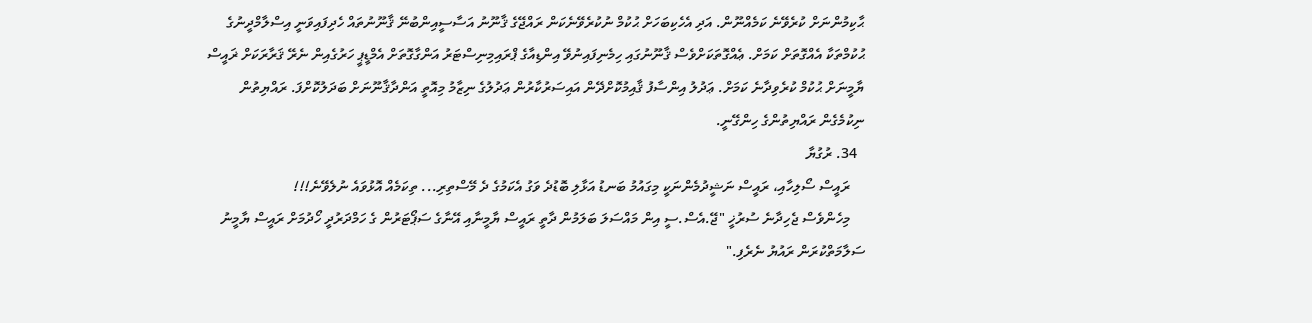ޙާކިމުންނަށް ކުރެވޭނެ ކަމެއްނޫން. އަދި އެހެކިބަހަށް ޙުކުމް ނުކުރެވޭނެކަން ރައްޖޭގެ ޤާނޫނު އަސާސީއިންބުނޭ ޤާނޫނުތައް ހެދިފައިވަނީ އިސްލާމްދީނުގެ ޙުކުމްތަކާ އެއްގޮތަށް ކަމަށް. ޢެއްގޮތަކަށްވެސް ޤާނޫނުގައި ހިމެނިފައިނުވޭ އިންޑިއާގެ ޕްރައިމިނިސްޓަރު އަންގާގޮތަށް އެމްޑީޕީ ހަރުގެއިން ނެރޭ ޤަރާރަކަށް ޜައީސް ޔާމީނަށް ޙުކުމް ކުރެވިދާނެ ކަމަށް. ޢަދުލު އިންސާފު ޤާއިމުކޮށްދޭން އައިސަރުކާރުން ޢަދުލުގެ ނިޒާމު މިއޮތީ އަންދާޤާނޫނަށް ބަދަލުކޮށްފަ. ރައްޔިތުން ނިކުމެގެން ރައްޔިތުންގެ ހިންގޭނީ.
  34. ރުގުޔާ
    ރައީސް ސޯލިހާއި، ރައީސް ނަޝީދުމެންނަކީ މިގައުމު ބަނޑު އަޅާލި ބޮޑުދެ ވަގު އެކަމުގެ ދެ މޭސްތިރި... ތިކަމެއް އޮޅުވައެ ނުލެވޭނެ!!!
    މިހެންވެސް ޖެހިދާނެ ސުރުޚީ "ޖޭ.އެސް.ސީ އިން މައްސަލަ ބަލަމުން ދާތީ ރައީސް ޔާމީނާއި އޭނާގެ ސަޕޯޓަރުން ގެ ހަމްދަރުދީ ހޯދުމަށް ރައީސް ޔާމީނު ސަލާމަތްކުރަން ރައުޔު ނެރެފި."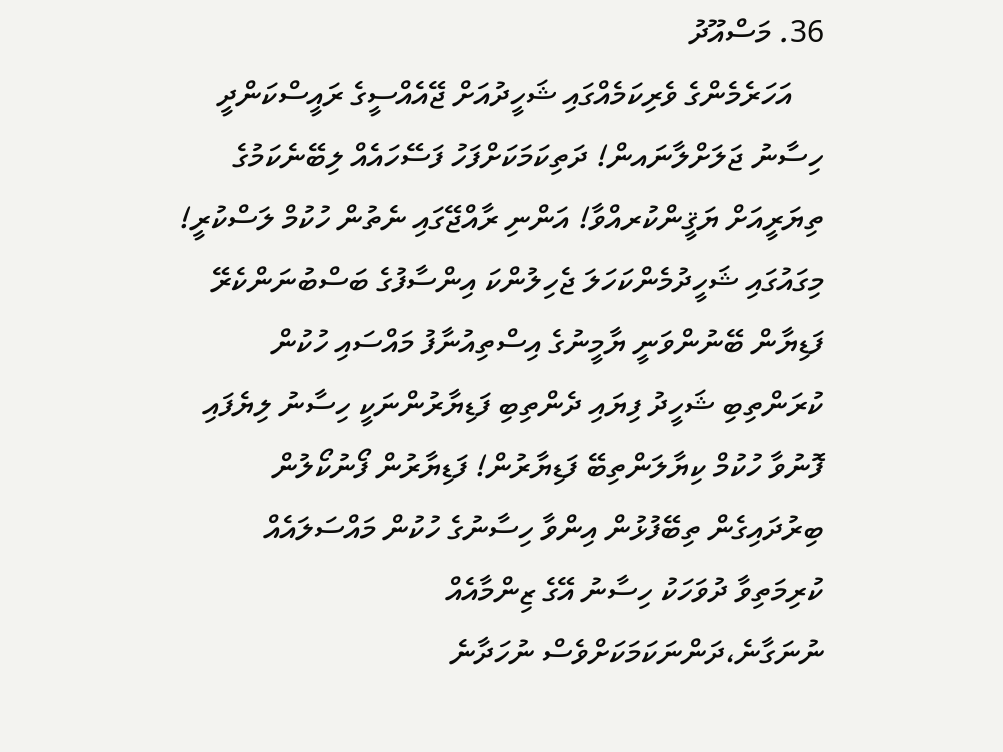36. މަސްއޫދު
    އަހަރެމެންގެ ވެރިކަމެއްގައި ޝަހީދުއަށް ޖޭއެއްސީގެ ރައީސްކަންދީ ހިސާނު ޖަލަށްލާނައން! ދަތިކަމަކަށްފަހު ފަސޭހައެއް ލިބޭނެކަމުގެ ތިޔަރީއަށް ޔަޤީންކުރއްވާ! އަންނި ރާއްޖޭގައި ނެތުން ހުކުމް ލަސްކުރީ! މިގައުގައި ޝަހީދުމެންކަހަލަ ޖެހިލުންކަ އިންސާފުގެ ބަސްބުނަންކެރޭ ފަޑިޔާން ބޭނުންވަނީ ޔާމީނުގެ އިސްތިއުނާފު މައްސައި ހުކުން ކުރަންތިބި ޝަހީދު ފިޔައި ދެންތިބި ފަޑިޔާރުންނަކީ ހިސާނު ލިޔެފައި ފޮނުވާ ހުކުމް ކިޔާލަންތިބޭ ފަޑިޔާރުން! ފަޑިޔާރުން ފޯނުކޯލުން ބިރުދައިގެން ތިބޭފުޅުން އިންވާ ހިސާނުގެ ހުކުން މައްސަލައެއް ކުރިމަތިވާ ދުވަހަކު ހިސާނު އޭގެ ޒިންމާއެއް ނުނަގާނެ،ދަންނަކަމަކަށްވެސް ނުހަދާނެ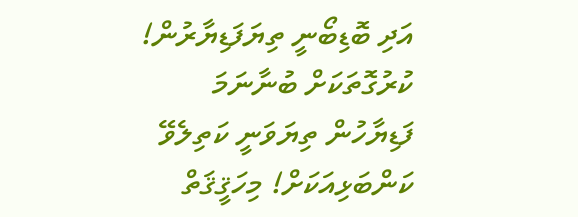އަދި ބޮޑިބޯނީ ތިޔަފަޑިޔާރުން! ކުރުގޮތަކަށް ބުނާނަމަ ފަޑިޔާހުން ތިޔަވަނީ ކަތިލެވޭ ކަންބަޅިއަކަށް! މިހަޤީޤަތް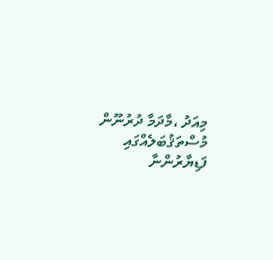މިއަދު ،މާދަމާ ދުރުނޫން މުސްތަޤުބަލެއްގައި ފަޑިޔާރުންނާ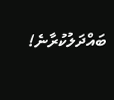ބައްދަލުކުރާނެ!